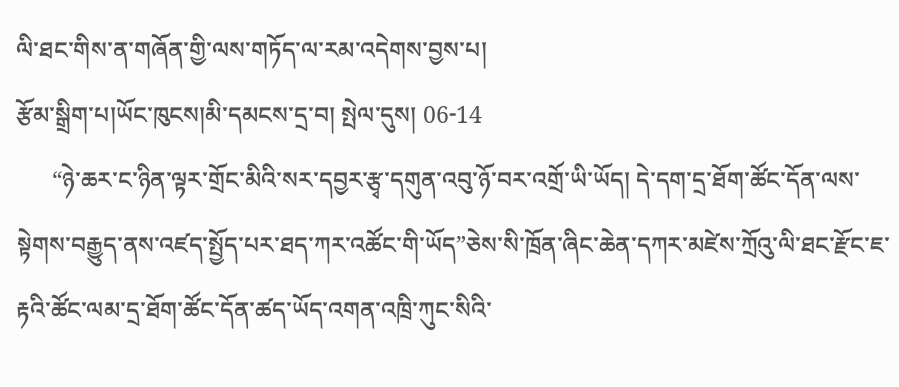ལི་ཐང་གིས་ན་གཞོན་གྱི་ལས་གཏོད་ལ་རམ་འདེགས་བྱས་པ།
རྩོམ་སྒྲིག་པ།ཡོང་ཁུངས།མི་དམངས་དྲ་བ། སྤེལ་དུས། 06-14
      “ཉེ་ཆར་ང་ཉིན་ལྟར་གྲོང་མིའི་སར་དབྱར་རྩྭ་དགུན་འབུ་ཉོ་བར་འགྲོ་ཡི་ཡོད། དེ་དག་དྲ་ཐོག་ཚོང་དོན་ལས་སྟེགས་བརྒྱུད་ནས་འཛད་སྤྱོད་པར་ཐད་ཀར་འཚོང་གི་ཡོད”ཅེས་སི་ཁྲོན་ཞིང་ཆེན་དཀར་མཛེས་ཀྲོའུ་ལི་ཐང་རྫོང་ཇ་རྟའི་ཚོང་ལམ་དྲ་ཐོག་ཚོང་དོན་ཚད་ཡོད་འགན་འཁྲི་ཀུང་སིའི་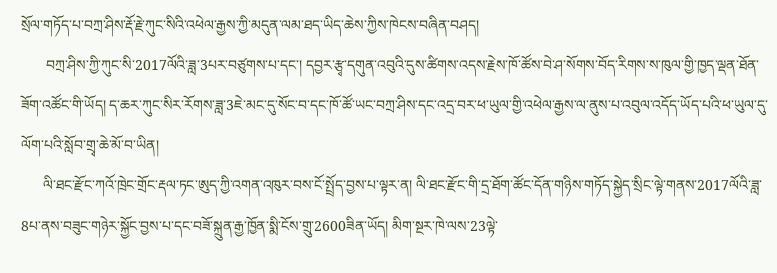སྲོལ་གཏོད་པ་བཀྲ་ཤིས་རྡོ་རྗེ་ཀུང་སིའི་འཕེལ་རྒྱས་ཀྱི་མདུན་ལམ་ཐད་ཡིད་ཆེས་ཀྱིས་ཁེངས་བཞིན་བཤད།
       བཀྲ་ཤིས་ཀྱི་ཀུང་སི་2017ལོའི་ཟླ་3པར་བཙུགས་པ་དང་། དབྱར་རྩྭ་དགུན་འབུའི་དུས་ཚིགས་འདས་རྗེས་ཁོ་ཚོས་བེ་ཤ་སོགས་བོད་རིགས་ས་ཁུལ་གྱི་ཁྱད་ལྡན་ཐོན་ཟོག་འཚོང་གི་ཡོད། ད་ཆར་ཀུང་སིར་རོགས་ཟླ་3ཇེ་མང་དུ་སོང་བ་དང་ཁོ་ཚོ་ཡང་བཀྲ་ཤིས་དང་འདྲ་བར་ཕ་ཡུལ་གྱི་འཕེལ་རྒྱས་ལ་ནུས་པ་འབུལ་འདོད་ཡོད་པའི་ཕ་ཡུལ་དུ་ལོག་པའི་སློབ་གྲྭ་ཆེ་མོ་བ་ཡིན།
      ལི་ཐང་རྫོང་ཀའོ་ཁྲེང་གྲོང་རྡལ་ཏང་ཨུད་ཀྱི་འགན་འཁུར་བས་ངོ་སྤྲོད་བྱས་པ་ལྟར་ན། ལི་ཐང་རྫོང་གི་དྲ་ཐོག་ཚོང་དོན་གཉིས་གཏོད་སྐྱེད་སྲིང་ལྟེ་གནས་2017ལོའི་ཟླ་8པ་ནས་བཟུང་གཉེར་སྐྱོང་བྱས་པ་དང་བཟོ་སྐྲུན་རྒྱ་ཁྱོན་སྨི་ངོས་གྲུ་2600ཟིན་ཡོད། མིག་སྔར་ཁེ་ལས་23ལྟེ་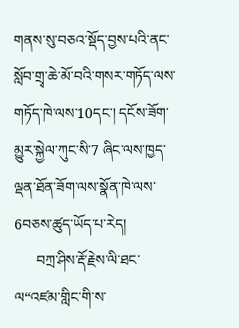གནས་སུ་བཅའ་སྡོད་བྱས་པའི་ནང་སློབ་གྲྭ་ཆེ་མོ་བའི་གསར་གཏོད་ལས་གཏོད་ཁེ་ལས་10དང་། དངོས་ཟོག་མྱུར་སྐྱེལ་ཀུང་སི་7 ཞིང་ལས་ཁྱད་ལྡན་ཐོན་ཟོག་ལས་སྣོན་ཁེ་ལས་6བཅས་ཚུད་ཡོད་པ་རེད།
      བཀྲ་ཤིས་རྡོ་རྗེས་ལི་ཐང་ལ“འཛམ་གླིང་གི་ས་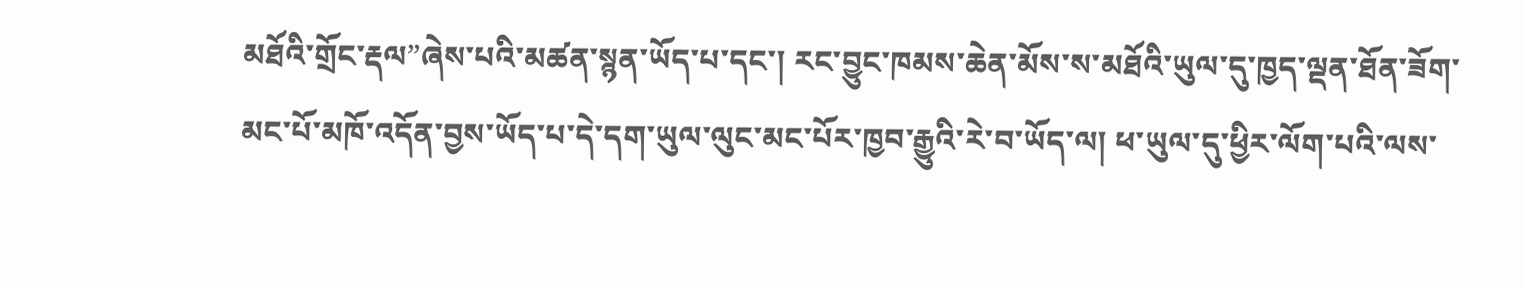མཐོའི་གྲོང་རྡལ”ཞེས་པའི་མཚན་སྙན་ཡོད་པ་དང་། རང་བྱུང་ཁམས་ཆེན་མོས་ས་མཐོའི་ཡུལ་དུ་ཁྱད་ལྡན་ཐོན་ཟོག་མང་པོ་མཁོ་འདོན་བྱས་ཡོད་པ་དེ་དག་ཡུལ་ལུང་མང་པོར་ཁྱབ་རྒྱུའི་རེ་བ་ཡོད་ལ། ཕ་ཡུལ་དུ་ཕྱིར་ལོག་པའི་ལས་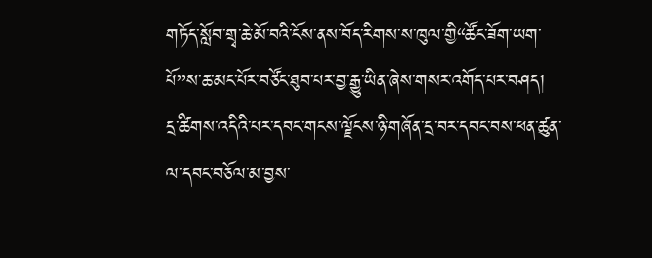གཏོད་སློབ་གྲྭ་ཆེ་མོ་བའི་ངོས་ནས་བོད་རིགས་ས་ཁུལ་གྱི“ཚོང་ཟོག་ཡག་པོ”ས་ཆ་མང་པོར་བཙོང་ཐུབ་པར་བྱ་རྒྱུ་ཡིན་ཞེས་གསར་འགོད་པར་བཤད།
དྲ་ཚིགས་འདིའི་པར་དབང་གངས་ལྗོངས་ཉི་གཞོན་དྲ་བར་དབང་བས་ཕན་ཚུན་ལ་དབང་བཅོལ་མ་བྱས་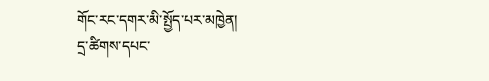གོང་རང་དགར་མི་སྤྱོད་པར་མཁྱེན།
དྲ་ཚིགས་དཔང་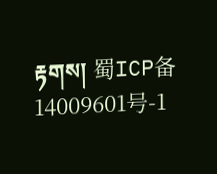རྟགས། 蜀ICP备14009601号-1